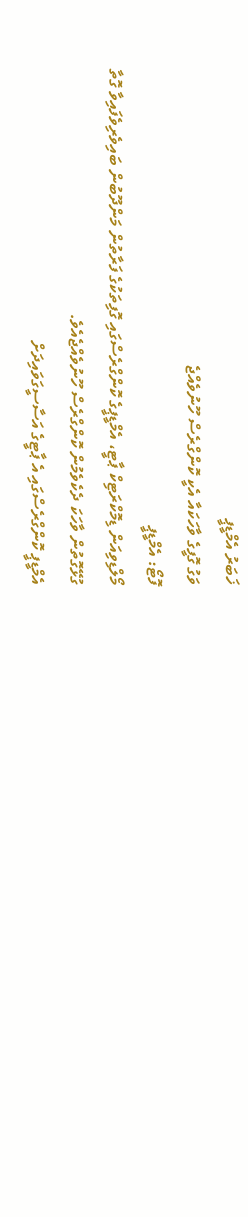ޚަބަރު އެމްޑީޕީ
ވަގު ގޮފީގެ ވާހަކައާ އެކީ ކޮންގްރެސް ހޫނުވެއްޖެ
ފޮޓޯ: އެމްޑީޕީ
މޯލްޑިވިއަން ޑިމޮކްރަޓިކް ޕާޓީ، އެމްޑީޕީގެ ކޮންގްރެސްގައި ގޮފިތަކުގެ ފަރާތުން މަންދޫބުން ބައިވެރިވެފައިވާ ގޮތާ ގުޅޭގޮތުން ވާހަކަ ދެކެވެމުން ކޮންގްރެސް ހޫނުވެއްޖެއެވެ.
އެމްޑީޕީ ކޮންގްރެސްގައި އެ ޕާޓީގެ އަސާސީގަވައިދަށް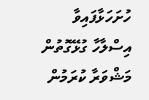ހުށަހަޅާފައިވާ އިސްލާހާ ގުޅޭގޮތުން މަޝްވަރާ ކުރަމުން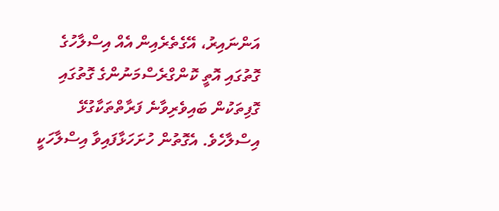އަންނައިރު، އޭގެތެރެއިން އެއް އިސްލާހުގެ ގޮތުގައި އޮތީ ކޮންގްރެސްމަނުންގެ ގޮތުގައި ގޮފިތަކުން ބައިވެރިވާނެ ފަރާތްތަކާގުޅޭ އިސްލާހެވެ. އެގޮތުން ހުށަހަޅާފައިވާ އިސްލާހަކީ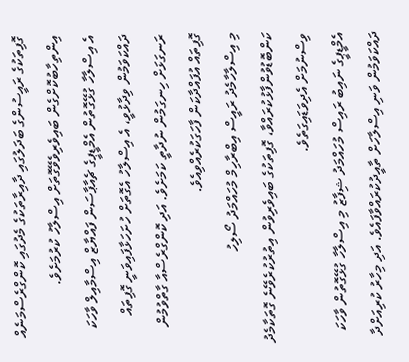ގޮފިތަކުގެ ރައީސުންގެ ބަދަލުގައި ދާއިރާތަކުގެ މެދުގައި ކޮންގްރެސްމަނެއް އިންތިހާބުކޮށްގެން ބައިވެރިވެވޭގޮތަށް އިސްލާހު ކުރުމަށެވެ.
އެ އިސްލާހާ ގުޅޭގޮތުން އެމްޑީޕީގެ ޗެއާޕާސަން ފައްޔާޒް އިސްމާއިލް ވާހަކަ ދައްކަވަމުން ވިދާޅުވީ، އެ އިސްލާހު އެގޮތަށް ހުށަހަޅާފައިވަނީ ގޮފިތައް ރަނގަޅަށް ހިނގަމުން ނުދާތީ ކަމަށެވެ. އަދި ކޮންގްރެސްއާ ގާތްވުމުން ގޮފިތައް އުފައްދާކަން ފާހަގަކުރެއްވިއެވެ.
މި އިސްލާހާމެދު ރައީސް އިބްރާހިމް މުހައްމަދު ސޯލިހު ކަންބޮޑުވުންފާޅުކުރައްވާ، ގޮފިތަކުގެ ބައިވެރިވުން އިތުރުކުރެވޭނެ ގޮތަކާމެދު ވިސްނުމަށް އެދިވަޑައިގަތެވެ.
އެމްޑީޕީގެ ނައިބު ރައިސް މުހައްމަދު ޝިފާޒު މި އިސްލާހާ ގުޅޭގޮތުން ވާހަކަ ދައްކަވަމުން ވަނި އިސްލާހަށް ތާއީދުކުރައްވާފައެވެ. އަދި މިހާރު ކުރިއަށްދާ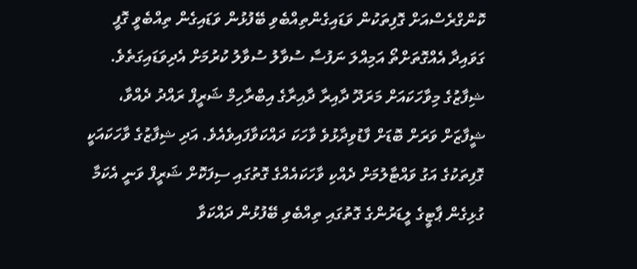ކޮންގްރެސްއަށް ގޮފިތަކުން ވަޑައިގެންތިއްބެވި ބޭފުޅުން ވަޑައިގެން ތިއްބެވީ ގޮފީ ގަވައިދާ އެއްގޮތަށްތޯ އަމިއްލަ ނަފުސާ ސުވާލު ސުވާލު ކުރުމަށް އެދިވަޑައިގަތެވެ.
ޝިފާޒުގެ މިވާހަކައަށް މަރަދޫ ދާއިރާ ދާއިރާގެ އިބްރާހިމް ޝަރީފް ރައްދު ދެއްވާ، ޝީފާޒަށް ވަރަށް ބޮޑަށް ފާޑުވިދާޅުވެ ވާހަކަ ދައްކަވާފައިވެއެވެ. އަދި ޝިފާޒުގެ ވާހަކައަކީ ގޮފިތަކުގެ އަގު ވައްޓާލުމަށް ދެއްކި ވާހަކައެއްގެ ގޮތުގައި ސިފަކޮށް ޝަރީފް ވަނީ އެކަމާ ގުޅިގެން ޕާޓީގެ ލީޑަރުންގެ ގޮތުގައި ތިއްބެވި ބޭފުޅުން ދައްކަވާ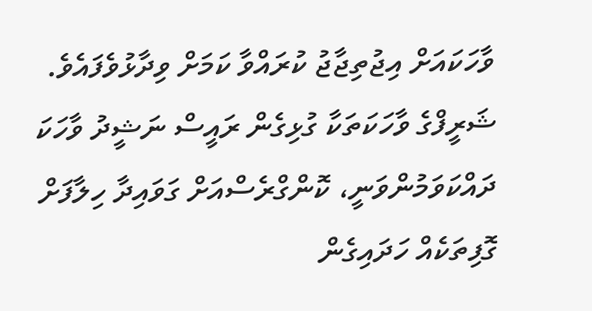ވާހަކައަށް އިޖުތިޖާޖު ކުރައްވާ ކަމަށް ވިދާޅުވެފައެވެ.
ޝަރީފްގެ ވާހަކަތަކާ ގުޅިގެން ރައީސް ނަޝީދު ވާހަކަ ދައްކަވަމުންވަނީ، ކޮންގްރެސްއަށް ގަވައިދާ ހިލާފަށް ގޮފިތަކެއް ހަދައިގެން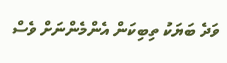ވަދެ ބަޔަކު ތިބިކަން އެންމެންނަށް ވެސް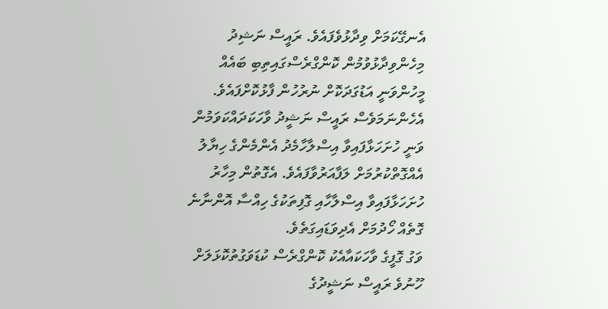އެނގޭކަމަށް ވިދާޅުވެފައެވެ. ރައީސް ނަޝިދު މިހެންވިދާޅުވުމުން ކޮންގްރެސްގައިތިބި ބައެއް މީހުންވަނީ އަޑުގަދަކޮށް ނުރުހުން ފާޅުކޮށްފައެވެ. އެހެންނަމަވެސް ރައީސް ނަޝީދު ވާހަކަދައްކަވަމުން ވަނީ ހުށަހަޅާފައިވާ އިސްލާހާމެދު އެންމެންގެ ހިޔާލު އެއްގޮތްކުރުމަށް ލަފާއަރުވާފައެވެ. އެގޮތުން މިހާރު ހުށަހަޅާފައިވާ އިސްލާހާއި ގޮފިތަކުގެ ހިއްސާ އޮންނާނެ ގޮތެއް ހޯދުމަށް އެދިވަޑައިގަތެވެ.
ވަގު ގޮފީގެ ވާހަކައާއެކު ކޮންގްރެސް ކުޑަވަގުތުކޮޅަލަށް ހޫނުވެ ރައީސް ނަޝީދުގެ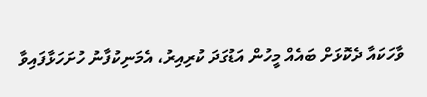ވާހަކައާ ދެކޮޅަށް ބައެއް މީހުން އަޑުގަދަ ކުރިއިރު، އެމަނިކުފާނު ހުށަހަޅާފައިވާ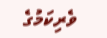ވެރިކަމުގެ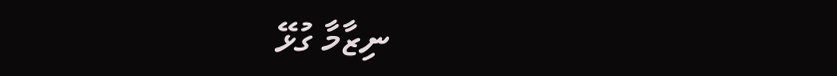ނިޒާމާ ގުޅޭ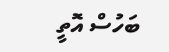ބަހުސް އޮތީ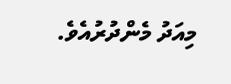މިއަދު މެންދުރުއެވެ.